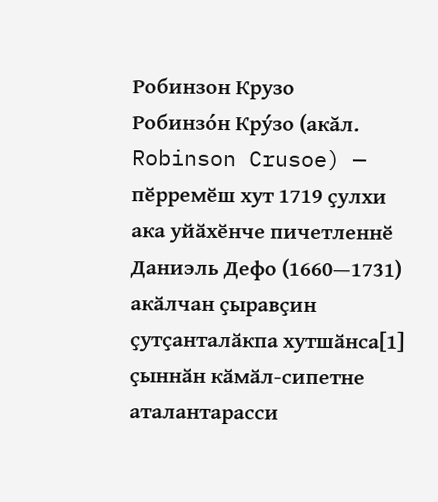Робинзон Крузо
Робинзо́н Кру́зо (акăл. Robinson Crusoe) — пӗрремӗш хут 1719 ҫулхи ака уйӑхӗнче пичетленнӗ Даниэль Дефо (1660—1731) акӑлчан ҫыравҫин ҫутҫанталӑкпа хутшӑнса[1] ҫыннӑн кӑмӑл-сипетне аталантарасси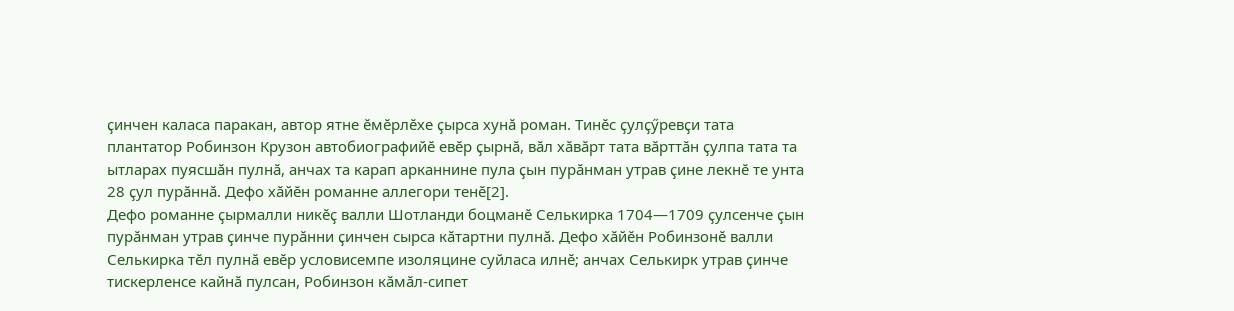ҫинчен каласа паракан, автор ятне ӗмӗрлӗхе ҫырса хунӑ роман. Тинӗс ҫулҫӳревҫи тата плантатор Робинзон Крузон автобиографийӗ евӗр ҫырнӑ, вӑл хӑвӑрт тата вӑрттӑн ҫулпа тата та ытларах пуясшӑн пулнӑ, анчах та карап арканнине пула ҫын пурӑнман утрав ҫине лекнӗ те унта 28 ҫул пурӑннӑ. Дефо хӑйӗн романне аллегори тенӗ[2].
Дефо романне ҫырмалли никӗҫ валли Шотланди боцманӗ Селькирка 1704—1709 ҫулсенче ҫын пурӑнман утрав ҫинче пурӑнни ҫинчен сырса кӑтартни пулнӑ. Дефо хӑйӗн Робинзонӗ валли Селькирка тӗл пулнӑ евӗр условисемпе изоляцине суйласа илнӗ; анчах Селькирк утрав ҫинче тискерленсе кайнӑ пулсан, Робинзон кӑмӑл-сипет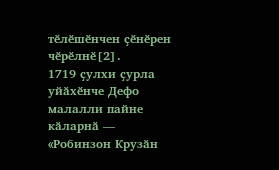тӗлӗшӗнчен ҫӗнӗрен чӗрӗлнӗ[2].
1719 ҫулхи ҫурла уйӑхӗнче Дефо малалли пайне кӑларнӑ — «Робинзон Крузӑн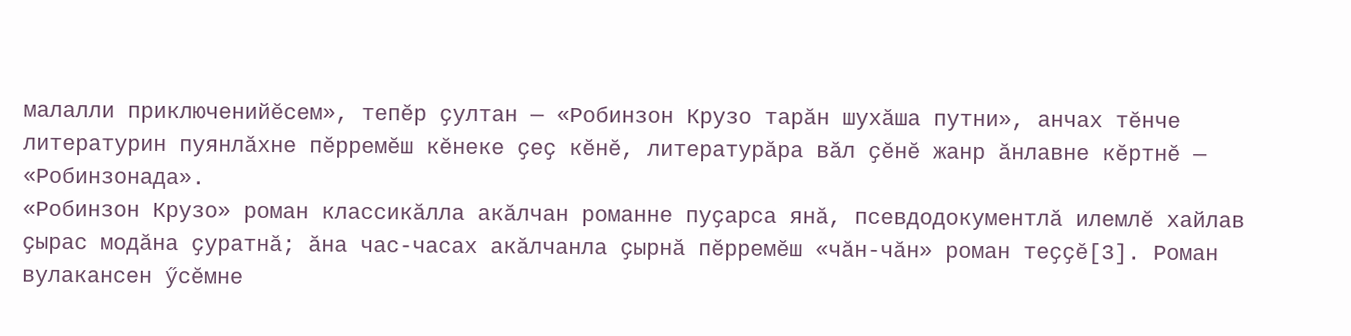малалли приключенийӗсем», тепӗр ҫултан — «Робинзон Крузо тарӑн шухӑша путни», анчах тӗнче литературин пуянлӑхне пӗрремӗш кӗнеке ҫеҫ кӗнӗ, литературӑра вӑл ҫӗнӗ жанр ӑнлавне кӗртнӗ — «Робинзонада».
«Робинзон Крузо» роман классикӑлла акӑлчан романне пуҫарса янӑ, псевдодокументлӑ илемлӗ хайлав ҫырас модӑна ҫуратнӑ; ӑна час-часах акӑлчанла ҫырнӑ пӗрремӗш «чӑн-чӑн» роман теҫҫӗ[3]. Роман вулакансен ӳсӗмне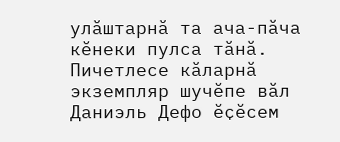улӑштарнӑ та ача-пӑча кӗнеки пулса тӑнӑ. Пичетлесе кӑларнӑ экземпляр шучӗпе вӑл Даниэль Дефо ӗҫӗсем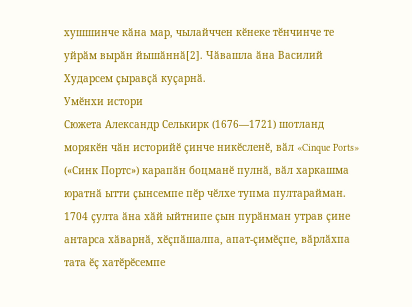хушшинче кӑна мар, чылайччен кӗнеке тӗнчинче те уйрӑм вырӑн йышӑннӑ[2]. Чӑвашла ӑна Василий Хударсем ҫыравҫӑ куҫарнӑ.
Умӗнхи истори
Сюжета Александр Селькирк (1676—1721) шотланд морякӗн чӑн историйӗ ҫинче никӗсленӗ, вӑл «Cinque Ports» («Синк Портс») карапӑн боцманӗ пулнӑ, вӑл харкашма юратнӑ ытти ҫынсемпе пӗр чӗлхе тупма пултарайман. 1704 ҫулта ӑна хӑй ыйтнипе ҫын пурӑнман утрав ҫине антарса хӑварнӑ, хӗҫпӑшалпа, апат-ҫимӗҫпе, вӑрлӑхпа тата ӗҫ хатӗрӗсемпе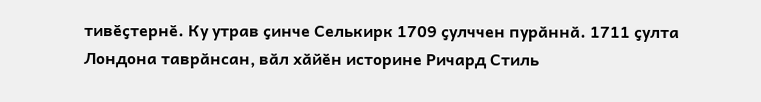тивӗҫтернӗ. Ку утрав ҫинче Селькирк 1709 ҫулччен пурӑннӑ. 1711 ҫулта Лондона таврӑнсан, вӑл хӑйӗн историне Ричард Стиль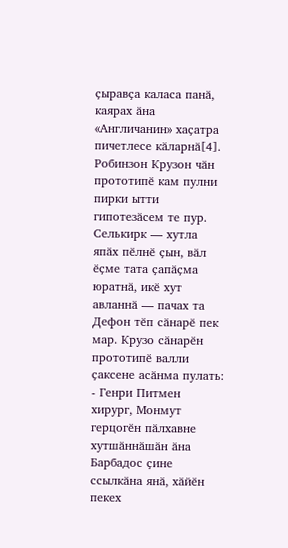ҫыравҫа каласа панӑ, каярах ӑна «Англичанин» хаҫатра пичетлесе кӑларнӑ[4].
Робинзон Крузон чӑн прототипӗ кам пулни пирки ытти гипотезӑсем те пур. Селькирк — хутла япӑх пӗлнӗ ҫын, вӑл ӗҫме тата ҫапӑҫма юратнӑ, икӗ хут авланнӑ — пачах та Дефон тӗп сӑнарӗ пек мар. Крузо сӑнарӗн прототипӗ валли ҫаксене асӑнма пулать:
- Генри Питмен хирург, Монмут герцогӗн пӑлхавне хутшӑннӑшӑн ӑна Барбадос ҫине ссылкӑна янӑ, хӑйӗн пекех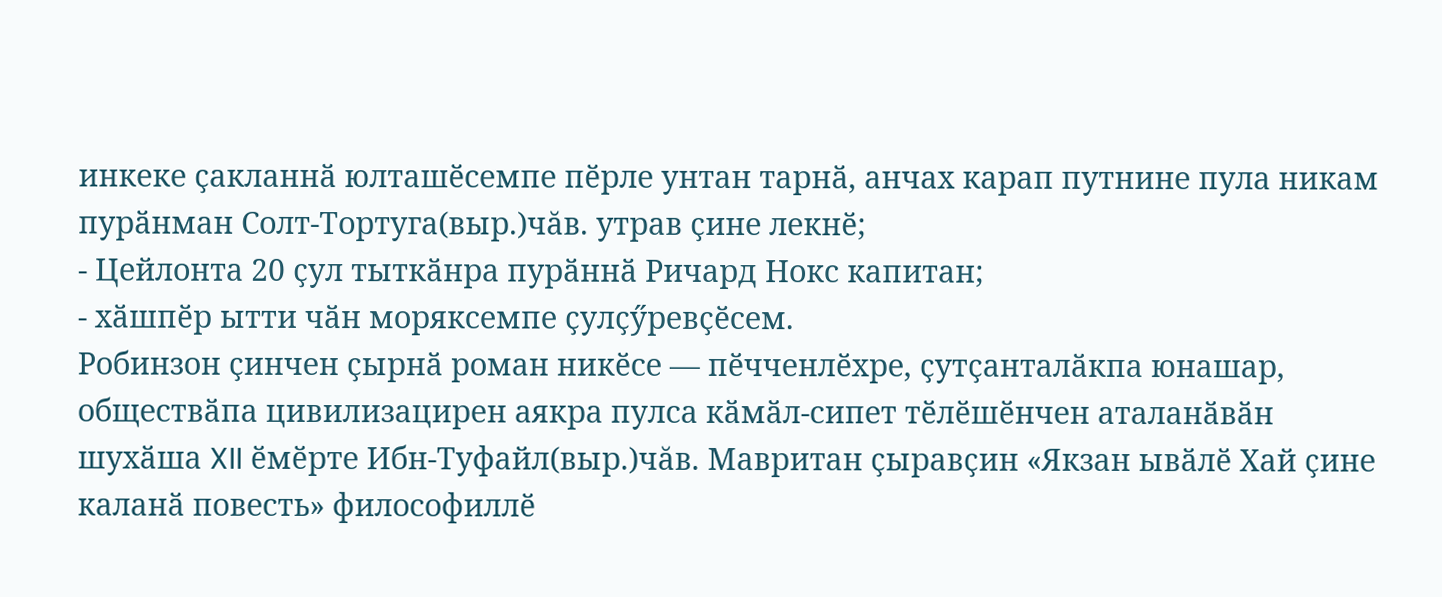инкеке ҫакланнӑ юлташӗсемпе пӗрле унтан тарнӑ, анчах карап путнине пула никам пурӑнман Солт-Тортуга(выр.)чăв. утрав ҫине лекнӗ;
- Цейлонта 20 ҫул тыткӑнра пурӑннӑ Ричард Нокс капитан;
- хӑшпӗр ытти чӑн моряксемпе ҫулҫӳревҫӗсем.
Робинзон ҫинчен ҫырнӑ роман никӗсе — пӗчченлӗхре, ҫутҫанталӑкпа юнашар, обществӑпа цивилизацирен аякра пулса кӑмӑл-сипет тӗлӗшӗнчен аталанӑвӑн шухӑша XII ӗмӗрте Ибн-Туфайл(выр.)чăв. Мавритан ҫыравҫин «Якзан ывӑлӗ Хай ҫине каланӑ повесть» философиллӗ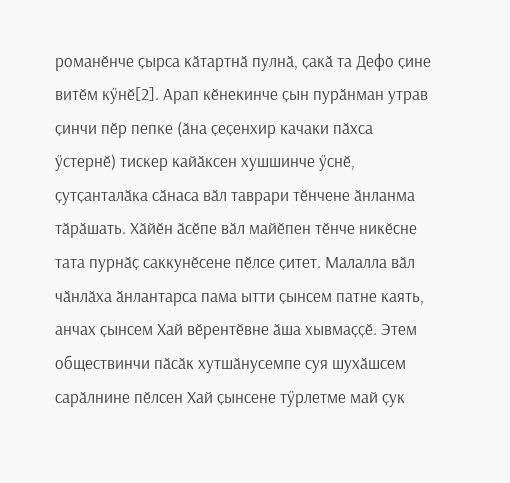романӗнче ҫырса кӑтартнӑ пулнӑ, ҫакӑ та Дефо ҫине витӗм кӳнӗ[2]. Арап кӗнекинче ҫын пурӑнман утрав ҫинчи пӗр пепке (ӑна ҫеҫенхир качаки пӑхса ӳстернӗ) тискер кайӑксен хушшинче ӳснӗ, ҫутҫанталӑка сӑнаса вӑл таврари тӗнчене ӑнланма тӑрӑшать. Хӑйӗн ӑсӗпе вӑл майӗпен тӗнче никӗсне тата пурнӑҫ саккунӗсене пӗлсе ҫитет. Малалла вӑл чӑнлӑха ӑнлантарса пама ытти ҫынсем патне каять, анчах ҫынсем Хай вӗрентӗвне ӑша хывмаҫҫӗ. Этем обществинчи пӑсӑк хутшӑнусемпе суя шухӑшсем сарӑлнине пӗлсен Хай ҫынсене тӳрлетме май ҫук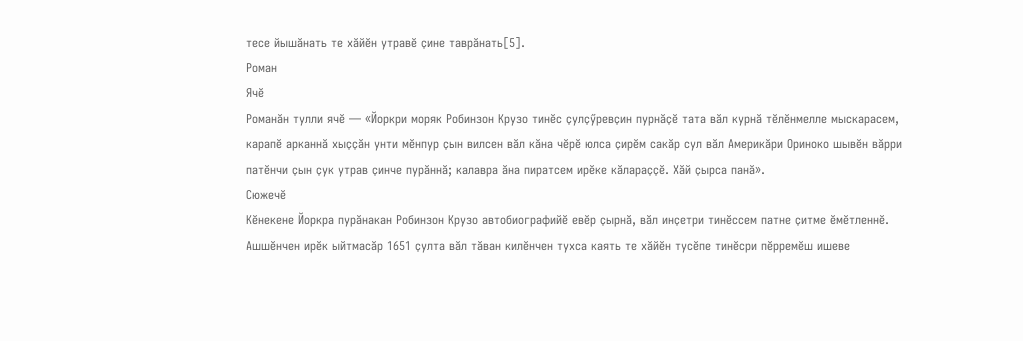тесе йышӑнать те хӑйӗн утравӗ ҫине таврӑнать[5].
Роман
Ячӗ
Романӑн тулли ячӗ — «Йоркри моряк Робинзон Крузо тинӗс ҫулҫӳревҫин пурнӑҫӗ тата вӑл курнӑ тӗлӗнмелле мыскарасем, карапӗ арканнӑ хыҫҫӑн унти мӗнпур ҫын вилсен вӑл кӑна чӗрӗ юлса ҫирӗм сакӑр сул вӑл Америкӑри Ориноко шывӗн вӑрри патӗнчи ҫын ҫук утрав ҫинче пурӑннӑ; калавра ӑна пиратсем ирӗке кӑлараҫҫӗ. Хӑй ҫырса панӑ».
Сюжечӗ
Кӗнекене Йоркра пурӑнакан Робинзон Крузо автобиографийӗ евӗр ҫырнӑ, вӑл инҫетри тинӗссем патне ҫитме ӗмӗтленнӗ. Ашшӗнчен ирӗк ыйтмасӑр 1651 ҫулта вӑл тӑван килӗнчен тухса каять те хӑйӗн тусӗпе тинӗсри пӗрремӗш ишеве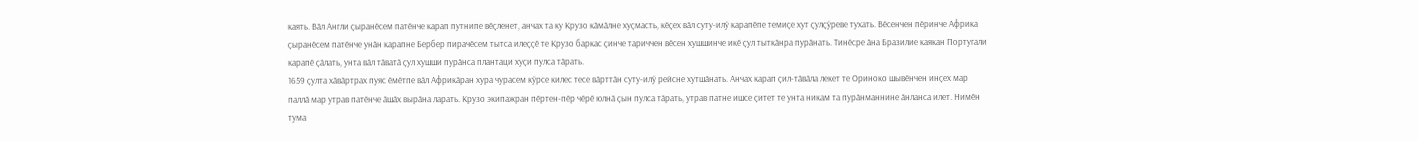каять. Вӑл Англи ҫыранӗсем патӗнче карап путнипе вӗҫленет, анчах та ку Крузо кӑмӑлне хуҫмасть, кӗҫех вӑл суту-илӳ карапӗпе темиҫе хут ҫулҫӳреве тухать. Вӗсенчен пӗринче Африка ҫыранӗсем патӗнче унӑн карапне Бербер пирачӗсем тытса илеҫҫӗ те Крузо баркас ҫинче тариччен вӗсен хушшинче икӗ ҫул тыткӑнра пурӑнать. Тинӗсре ӑна Бразилие каякан Португали карапӗ ҫӑлать, унта вӑл тӑватӑ ҫул хушши пурӑнса плантаци хуҫи пулса тӑрать.
1659 ҫулта хӑвӑртрах пуяс ӗмӗтпе вӑл Африкӑран хура чурасем кӳрсе килес тесе вӑрттӑн суту-илӳ рейсне хутшӑнать. Анчах карап ҫил-тӑвӑла лекет те Ориноко шывӗнчен инҫех мар паллӑ мар утрав патӗнче ӑшӑх вырӑна ларать. Крузо экипажран пӗртен-пӗр чӗрӗ юлнӑ ҫын пулса тӑрать, утрав патне ишсе ҫитет те унта никам та пурӑнманнине ӑнланса илет. Нимӗн тума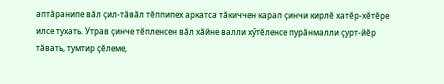аптӑранипе вӑл ҫил-тӑвӑл тӗппипех аркатса тӑкиччен карап ҫинчи кирлӗ хатӗр-хӗтӗре илсе тухать. Утрав ҫинче тӗпленсен вӑл хӑйне валли хӳтӗленсе пурӑнмалли ҫурт-йӗр тӑвать, тумтир ҫӗлеме,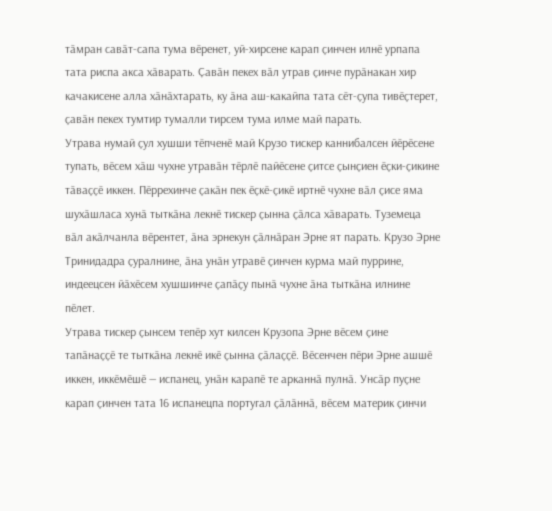тӑмран савӑт-сапа тума вӗренет, уй-хирсене карап ҫинчен илнӗ урпапа тата риспа акса хӑварать. Ҫавӑн пекех вӑл утрав ҫинче пурӑнакан хир качакисене алла хӑнӑхтарать, ку ӑна аш-какайпа тата сӗт-ҫупа тивӗҫтерет, ҫавӑн пекех тумтир тумалли тирсем тума илме май парать.
Утрава нумай ҫул хушши тӗпченӗ май Крузо тискер каннибалсен йӗрӗсене тупать, вӗсем хӑш чухне утравӑн тӗрлӗ пайӗсене ҫитсе ҫынҫиен ӗҫки-ҫикине тӑваҫҫӗ иккен. Пӗррехинче ҫакӑн пек ӗҫкӗ-ҫикӗ иртнӗ чухне вӑл ҫисе яма шухӑшласа хунӑ тыткӑна лекнӗ тискер ҫынна ҫӑлса хӑварать. Туземеца вӑл акӑлчанла вӗрентет, ӑна эрнекун ҫӑлнӑран Эрне ят парать. Крузо Эрне Тринидадра ҫуралнине, ӑна унӑн утравӗ ҫинчен курма май пуррине, индеецсен йӑхӗсем хушшинче ҫапӑҫу пынӑ чухне ӑна тыткӑна илнине пӗлет.
Утрава тискер ҫынсем тепӗр хут килсен Крузопа Эрне вӗсем ҫине тапӑнаҫҫӗ те тыткӑна лекнӗ икӗ ҫынна ҫӑлаҫҫӗ. Вӗсенчен пӗри Эрне ашшӗ иккен, иккӗмӗшӗ — испанец, унӑн карапӗ те арканнӑ пулнӑ. Унсӑр пуҫне карап ҫинчен тата 16 испанецпа португал ҫӑлӑннӑ, вӗсем материк ҫинчи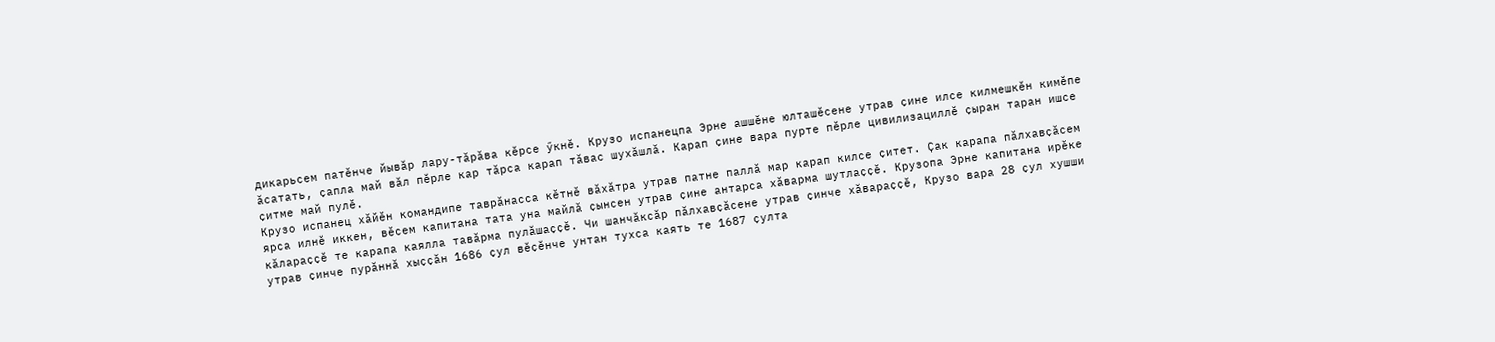дикарьсем патӗнче йывӑр лару-тӑрӑва кӗрсе ӳкнӗ. Крузо испанецпа Эрне ашшӗне юлташӗсене утрав ҫине илсе килмешкӗн кимӗпе ӑсатать, ҫапла май вӑл пӗрле кар тӑрса карап тӑвас шухӑшлӑ. Карап ҫине вара пурте пӗрле цивилизациллӗ ҫыран таран ишсе ҫитме май пулӗ.
Крузо испанец хӑйӗн командипе таврӑнасса кӗтнӗ вӑхӑтра утрав патне паллӑ мар карап килсе ҫитет. Ҫак карапа пӑлхавҫӑсем ярса илнӗ иккен, вӗсем капитана тата уна майлӑ ҫынсен утрав ҫине антарса хӑварма шутлаҫҫӗ. Крузопа Эрне капитана ирӗке кӑлараҫҫӗ те карапа каялла тавӑрма пулӑшаҫҫӗ. Чи шанчӑксӑр пӑлхавҫӑсене утрав ҫинче хӑвараҫҫӗ, Крузо вара 28 ҫул хушши утрав ҫинче пурӑннӑ хыҫҫӑн 1686 ҫул вӗҫӗнче унтан тухса каять те 1687 ҫулта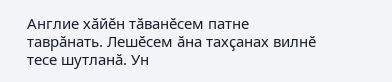Англие хӑйӗн тӑванӗсем патне таврӑнать. Лешӗсем ӑна тахҫанах вилнӗ тесе шутланӑ. Ун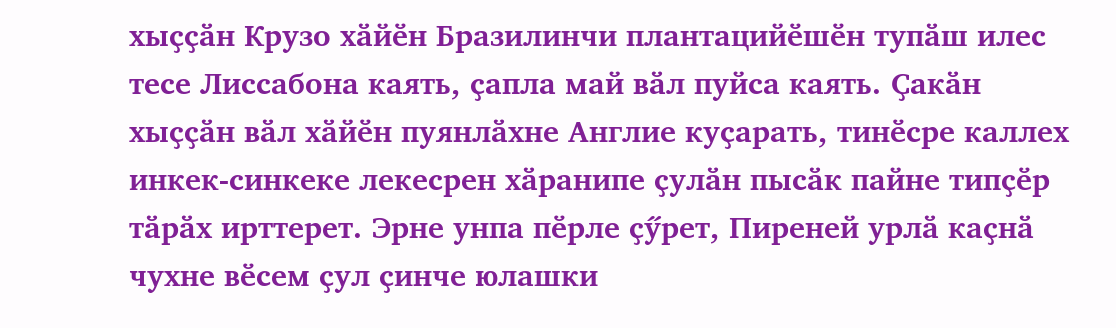хыҫҫӑн Крузо хӑйӗн Бразилинчи плантацийӗшӗн тупӑш илес тесе Лиссабона каять, ҫапла май вӑл пуйса каять. Ҫакӑн хыҫҫӑн вӑл хӑйӗн пуянлӑхне Англие куҫарать, тинӗсре каллех инкек-синкеке лекесрен хӑранипе ҫулӑн пысӑк пайне типҫӗр тӑрӑх ирттерет. Эрне унпа пӗрле ҫӳрет, Пиреней урлӑ каҫнӑ чухне вӗсем ҫул ҫинче юлашки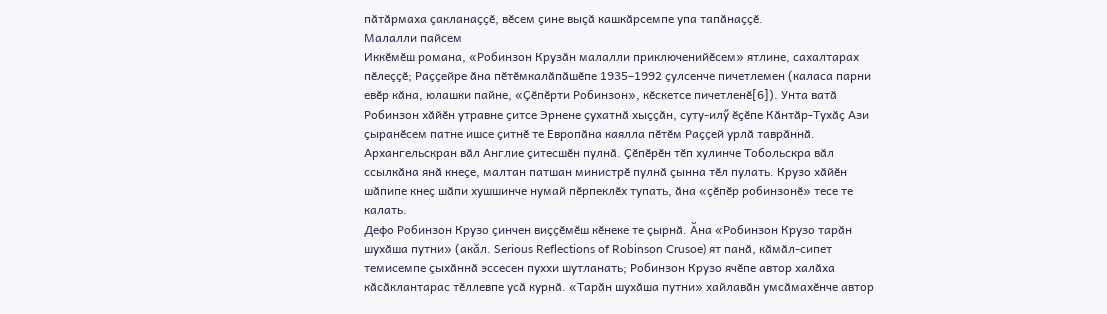пӑтӑрмаха ҫакланаҫҫӗ, вӗсем ҫине выҫӑ кашкӑрсемпе упа тапӑнаҫҫӗ.
Малалли пайсем
Иккӗмӗш романа, «Робинзон Крузӑн малалли приключенийӗсем» ятлине, сахалтарах пӗлеҫҫӗ; Раҫҫейре ӑна пӗтӗмкалӑпӑшӗпе 1935–1992 ҫулсенче пичетлемен (каласа парни евӗр кӑна, юлашки пайне, «Ҫӗпӗрти Робинзон», кӗскетсе пичетленӗ[6]). Унта ватӑ Робинзон хӑйӗн утравне ҫитсе Эрнене ҫухатнӑ хыҫҫӑн, суту-илӳ ӗҫӗпе Кӑнтӑр-Тухӑҫ Ази ҫыранӗсем патне ишсе ҫитнӗ те Европӑна каялла пӗтӗм Раҫҫей урлӑ таврӑннӑ. Архангельскран вӑл Англие ҫитесшӗн пулнӑ. Ҫӗпӗрӗн тӗп хулинче Тобольскра вӑл ссылкӑна янӑ кнеҫе, малтан патшан министрӗ пулнӑ ҫынна тӗл пулать. Крузо хӑйӗн шӑпипе кнеҫ шӑпи хушшинче нумай пӗрпеклӗх тупать, ӑна «ҫӗпӗр робинзонӗ» тесе те калать.
Дефо Робинзон Крузо ҫинчен виҫҫӗмӗш кӗнеке те ҫырнӑ. Ӑна «Робинзон Крузо тарӑн шухӑша путни» (акăл. Serious Reflections of Robinson Crusoe) ят панӑ, кӑмӑл-сипет темисемпе ҫыхӑннӑ эссесен пуххи шутланать; Робинзон Крузо ячӗпе автор халӑха кӑсӑклантарас тӗллевпе усӑ курнӑ. «Тарӑн шухӑша путни» хайлавӑн умсӑмахӗнче автор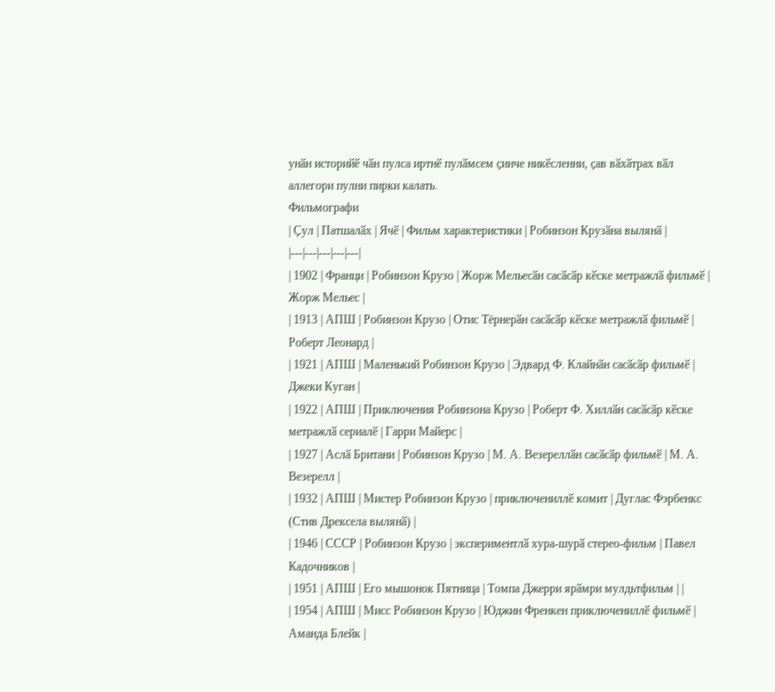унӑн историйӗ чӑн пулса иртнӗ пулӑмсем ҫинче никӗсленни, ҫав вӑхӑтрах вӑл аллегори пулни пирки калать.
Фильмографи
| Ҫул | Патшалӑх | Ячӗ | Фильм характеристики | Робинзон Крузӑна вылянӑ |
|---|---|---|---|---|
| 1902 | Франци | Робинзон Крузо | Жорж Мельесӑн сасӑсӑр кӗске метражлӑ фильмӗ | Жорж Мельес |
| 1913 | АПШ | Робинзон Крузо | Отис Тёрнерӑн сасӑсӑр кӗске метражлӑ фильмӗ | Роберт Леонард |
| 1921 | АПШ | Маленький Робинзон Крузо | Эдвард Ф. Клайнӑн сасӑсӑр фильмӗ | Джеки Куган |
| 1922 | АПШ | Приключения Робинзона Крузо | Роберт Ф. Хиллӑн сасӑсӑр кӗске метражлӑ сериалӗ | Гарри Майерс |
| 1927 | Аслӑ Британи | Робинзон Крузо | М. А. Везереллӑн сасӑсӑр фильмӗ | М. А. Везерелл |
| 1932 | АПШ | Мистер Робинзон Крузо | приключениллӗ комит | Дуглас Фэрбенкс (Стив Дрексела вылянӑ) |
| 1946 | СССР | Робинзон Крузо | экспериментлӑ хура-шурӑ стерео-фильм | Павел Кадочников |
| 1951 | АПШ | Его мышонок Пятница | Томпа Джерри ярӑмри мулдьтфильм | |
| 1954 | АПШ | Мисс Робинзон Крузо | Юджин Френкен приключениллӗ фильмӗ | Аманда Блейк |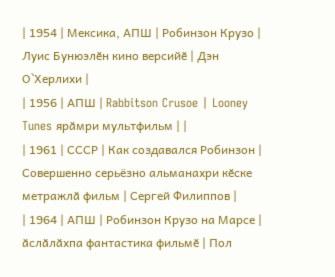| 1954 | Мексика, АПШ | Робинзон Крузо | Луис Бунюэлӗн кино версийӗ | Дэн О`Херлихи |
| 1956 | АПШ | Rabbitson Crusoe | Looney Tunes ярӑмри мультфильм | |
| 1961 | СССР | Как создавался Робинзон | Совершенно серьёзно альманахри кӗске метражлӑ фильм | Сергей Филиппов |
| 1964 | АПШ | Робинзон Крузо на Марсе | ӑслӑлӑхпа фантастика фильмӗ | Пол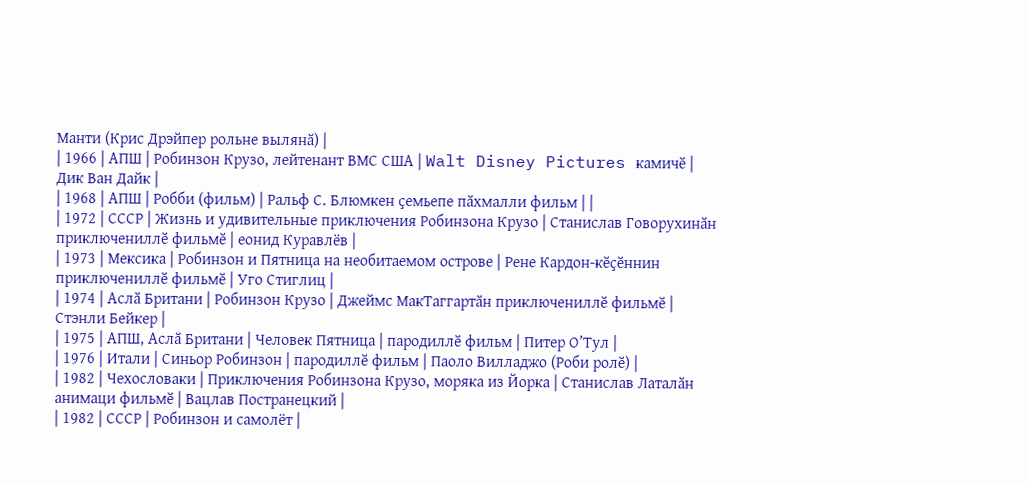Манти (Крис Дрэйпер рольне вылянӑ) |
| 1966 | АПШ | Робинзон Крузо, лейтенант ВМС США | Walt Disney Pictures камичӗ | Дик Ван Дайк |
| 1968 | АПШ | Робби (фильм) | Ральф С. Блюмкен ҫемьепе пӑхмалли фильм | |
| 1972 | СССР | Жизнь и удивительные приключения Робинзона Крузо | Станислав Говорухинӑн приключениллӗ фильмӗ | еонид Куравлёв |
| 1973 | Мексика | Робинзон и Пятница на необитаемом острове | Рене Кардон-кӗҫӗннин приключениллӗ фильмӗ | Уго Стиглиц |
| 1974 | Аслӑ Британи | Робинзон Крузо | Джеймс МакТаггартӑн приключениллӗ фильмӗ | Стэнли Бейкер |
| 1975 | АПШ, Аслӑ Британи | Человек Пятница | пародиллӗ фильм | Питер О’Тул |
| 1976 | Итали | Синьор Робинзон | пародиллӗ фильм | Паоло Вилладжо (Роби ролӗ) |
| 1982 | Чехословаки | Приключения Робинзона Крузо, моряка из Йорка | Станислав Латалӑн анимаци фильмӗ | Вацлав Постранецкий |
| 1982 | СССР | Робинзон и самолёт |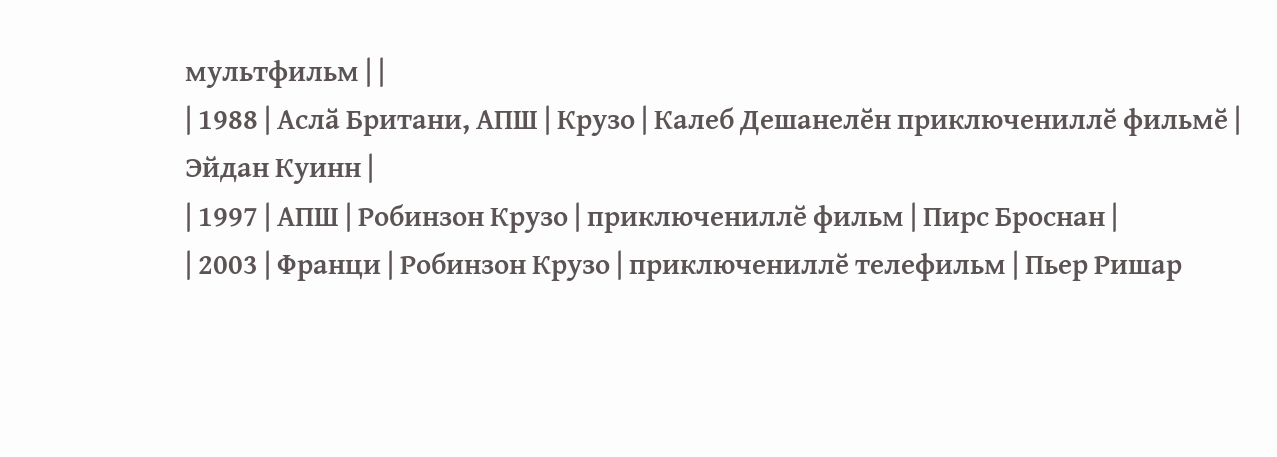мультфильм | |
| 1988 | Аслӑ Британи, АПШ | Крузо | Калеб Дешанелӗн приключениллӗ фильмӗ | Эйдан Куинн |
| 1997 | АПШ | Робинзон Крузо | приключениллӗ фильм | Пирс Броснан |
| 2003 | Франци | Робинзон Крузо | приключениллӗ телефильм | Пьер Ришар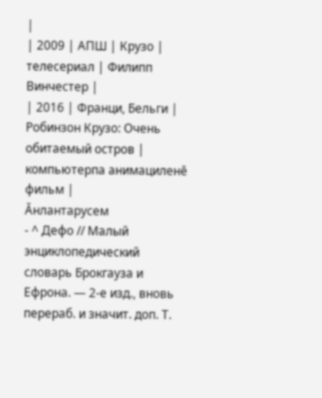|
| 2009 | АПШ | Крузо | телесериал | Филипп Винчестер |
| 2016 | Франци, Бельги | Робинзон Крузо: Очень обитаемый остров | компьютерпа анимациленӗ фильм |
Ӑнлантарусем
- ^ Дефо // Малый энциклопедический словарь Брокгауза и Ефрона. — 2-е изд., вновь перераб. и значит. доп. Т.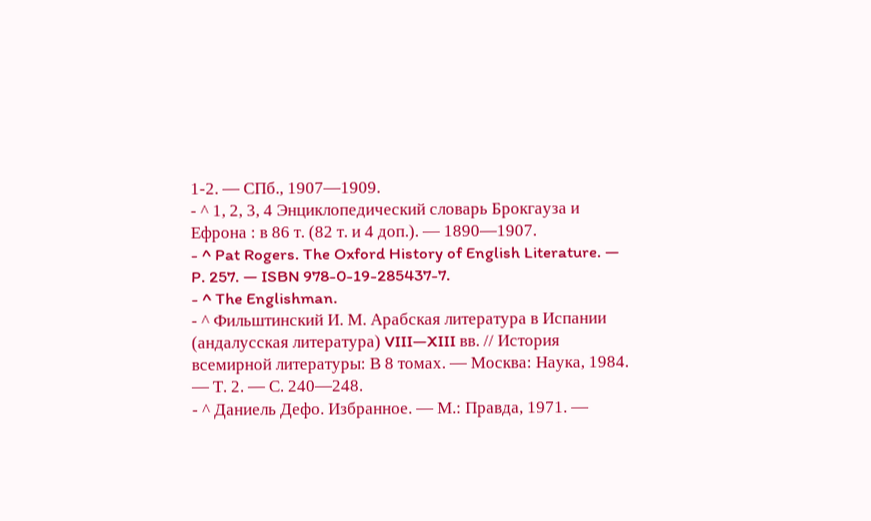1-2. — СПб., 1907—1909.
- ^ 1, 2, 3, 4 Энциклопедический словарь Брокгауза и Ефрона : в 86 т. (82 т. и 4 доп.). — 1890—1907.
- ^ Pat Rogers. The Oxford History of English Literature. — P. 257. — ISBN 978-0-19-285437-7.
- ^ The Englishman.
- ^ Фильштинский И. М. Арабская литература в Испании (андалусская литература) VIII—XIII вв. // История всемирной литературы: В 8 томах. — Москва: Наука, 1984. — Т. 2. — С. 240—248.
- ^ Даниель Дефо. Избранное. — М.: Правда, 1971. —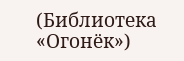(Библиотека «Огонёк»)